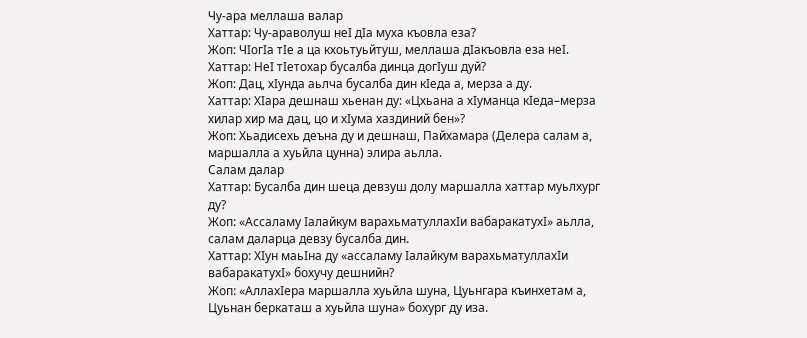Чу-ара меллаша валар
Хаттар: Чу-араволуш неI дIа муха къовла еза?
Жоп: ЧIогIа тIе а ца кхоьтуьйтуш, меллаша дIакъовла еза неI.
Хаттар: НеI тIетохар бусалба динца догIуш дуй?
Жоп: Дац, хIунда аьлча бусалба дин кIеда а, мерза а ду.
Хаттар: ХIара дешнаш хьенан ду: «Цхьана а хIуманца кIеда–мерза хилар хир ма дац, цо и хIума хаздиний бен»?
Жоп: Хьадисехь деъна ду и дешнаш, Пайхамара (Делера салам а, маршалла а хуьйла цунна) элира аьлла.
Салам далар
Хаттар: Бусалба дин шеца девзуш долу маршалла хаттар муьлхург ду?
Жоп: «Ассаламу Iалайкум варахьматуллахIи вабаракатухI» аьлла, салам даларца девзу бусалба дин.
Хаттар: ХIун маьIна ду «ассаламу Iалайкум варахьматуллахIи вабаракатухI» бохучу дешнийн?
Жоп: «АллахIера маршалла хуьйла шуна, Цуьнгара къинхетам а, Цуьнан беркаташ а хуьйла шуна» бохург ду иза.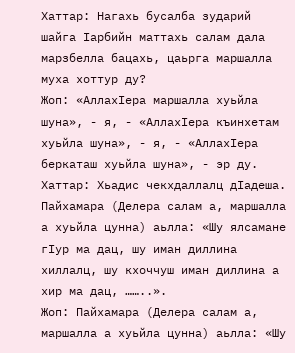Хаттар: Нагахь бусалба зударий шайга Iарбийн маттахь салам дала марзбелла бацахь, цаьрга маршалла муха хоттур ду?
Жоп: «АллахIера маршалла хуьйла шуна», - я, - «АллахIера къинхетам хуьйла шуна», - я, - «АллахIера беркаташ хуьйла шуна», - эр ду.
Хаттар: Хьадис чекхдаллалц дIадеша.
Пайхамара (Делера салам а, маршалла а хуьйла цунна) аьлла: «Шу ялсамане гIур ма дац, шу иман диллина хиллалц, шу кхоччуш иман диллина а хир ма дац, ……..».
Жоп: Пайхамара (Делера салам а, маршалла а хуьйла цунна) аьлла: «Шу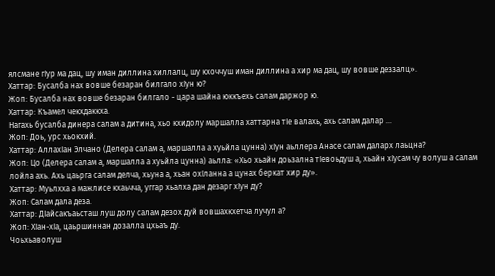ялсмане гIур ма дац, шу иман диллина хиллалц, шу кхоччуш иман диллина а хир ма дац, шу вовше деззалц».
Хаттар: Бусалба нах вовше безаран билгало хIун ю?
Жоп: Бусалба нах вовше безаран билгало - цара шайна юккъехь салам даржор ю.
Хаттар: Къамел чекхдаккха.
Нагахь бусалба динера салам а дитина, хьо кхидолу маршалла хаттарна тIе валахь, ахь салам далар ...
Жоп: Доь, урс хьокхий.
Хаттар: АллахIан Элчано (Делера салам а, маршалла а хуьйла цунна) хIун аьллера Анасе салам даларх лаьцна?
Жоп: Цо (Делера салам а, маршалла а хуьйла цунна) аьлла: «Хьо хьайн доьзална тIевоьдуш а, хьайн хIусам чу волуш а салам лойла ахь. Ахь цаьрга салам делча, хьуна а, хьан охIланна а цунах беркат хир ду».
Хаттар: Муьлхха а мажлисе кхаьчча, уггар хьалха дан дезарг хIун ду?
Жоп: Салам дала деза.
Хаттар: ДIайсакъаьсташ луш долу салам дезох дуй вовшахкхетча лучул а?
Жоп: ХIан-хIа, цаьршиннан дозалла цхьаъ ду.
Чоьхьаволуш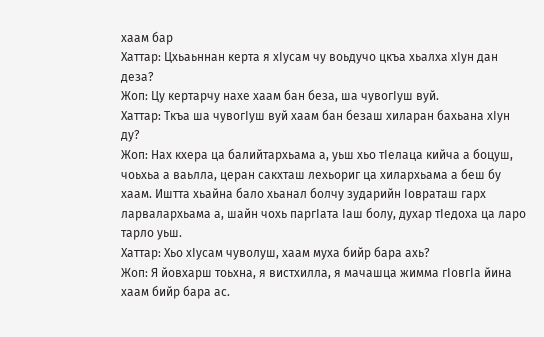хаам бар
Хаттар: Цхьаьннан керта я хIусам чу воьдучо цкъа хьалха хIун дан деза?
Жоп: Цу кертарчу нахе хаам бан беза, ша чувогIуш вуй.
Хаттар: Ткъа ша чувогIуш вуй хаам бан безаш хиларан бахьана хIун ду?
Жоп: Нах кхера ца балийтархьама а, уьш хьо тIелаца кийча а боцуш, чоьхьа а ваьлла, церан сакхташ лехьориг ца хилархьама а беш бу хаам. Иштта хьайна бало хьанал болчу зударийн Iовраташ гарх ларвалархьама а, шайн чохь паргIата Iаш болу, духар тIедоха ца ларо тарло уьш.
Хаттар: Хьо хIусам чуволуш, хаам муха бийр бара ахь?
Жоп: Я йовхарш тоьхна, я вистхилла, я мачашца жимма гIовгIа йина хаам бийр бара ас.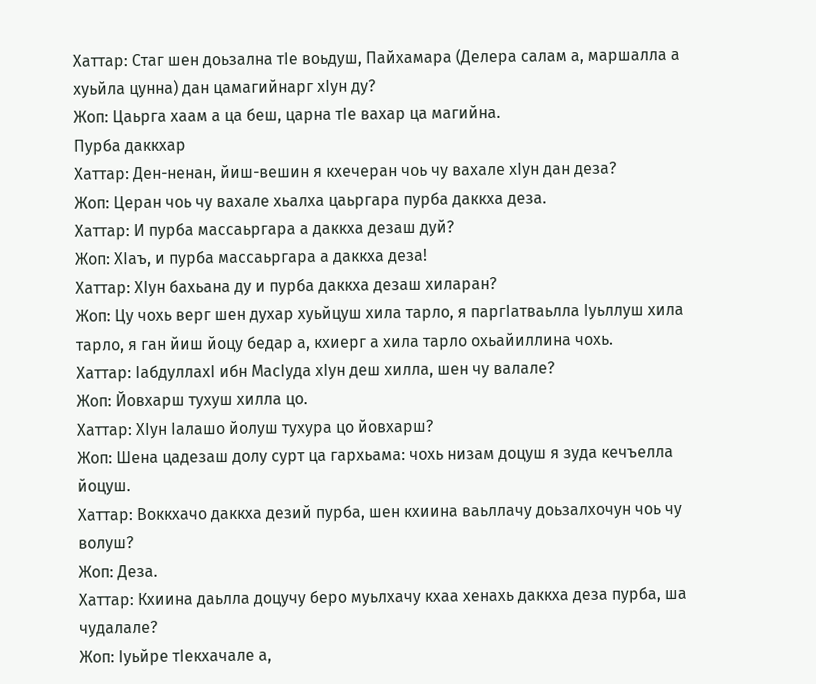Хаттар: Стаг шен доьзална тIе воьдуш, Пайхамара (Делера салам а, маршалла а хуьйла цунна) дан цамагийнарг хIун ду?
Жоп: Цаьрга хаам а ца беш, царна тIе вахар ца магийна.
Пурба даккхар
Хаттар: Ден-ненан, йиш-вешин я кхечеран чоь чу вахале хIун дан деза?
Жоп: Церан чоь чу вахале хьалха цаьргара пурба даккха деза.
Хаттар: И пурба массаьргара а даккха дезаш дуй?
Жоп: ХIаъ, и пурба массаьргара а даккха деза!
Хаттар: ХIун бахьана ду и пурба даккха дезаш хиларан?
Жоп: Цу чохь верг шен духар хуьйцуш хила тарло, я паргIатваьлла Iуьллуш хила тарло, я ган йиш йоцу бедар а, кхиерг а хила тарло охьайиллина чохь.
Хаттар: IабдуллахI ибн МасIуда хIун деш хилла, шен чу валале?
Жоп: Йовхарш тухуш хилла цо.
Хаттар: ХIун Iалашо йолуш тухура цо йовхарш?
Жоп: Шена цадезаш долу сурт ца гархьама: чохь низам доцуш я зуда кечъелла йоцуш.
Хаттар: Воккхачо даккха дезий пурба, шен кхиина ваьллачу доьзалхочун чоь чу волуш?
Жоп: Деза.
Хаттар: Кхиина даьлла доцучу беро муьлхачу кхаа хенахь даккха деза пурба, ша чудалале?
Жоп: Iуьйре тIекхачале а,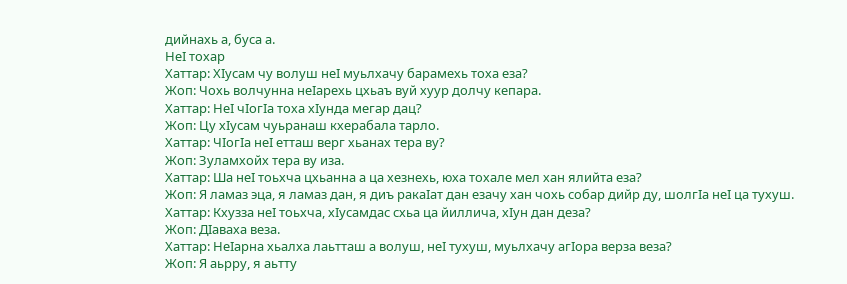дийнахь а, буса а.
НеI тохар
Хаттар: ХIусам чу волуш неI муьлхачу барамехь тоха еза?
Жоп: Чохь волчунна неIарехь цхьаъ вуй хуур долчу кепара.
Хаттар: НеI чIогIа тоха хIунда мегар дац?
Жоп: Цу хIусам чуьранаш кхерабала тарло.
Хаттар: ЧIогIа неI етташ верг хьанах тера ву?
Жоп: Зуламхойх тера ву иза.
Хаттар: Ша неI тоьхча цхьанна а ца хезнехь, юха тохале мел хан ялийта еза?
Жоп: Я ламаз эца, я ламаз дан, я диъ ракаIат дан езачу хан чохь собар дийр ду, шолгIа неI ца тухуш.
Хаттар: Кхузза неI тоьхча, хIусамдас схьа ца йиллича, хIун дан деза?
Жоп: ДIаваха веза.
Хаттар: НеIарна хьалха лаьтташ а волуш, неI тухуш, муьлхачу агIора верза веза?
Жоп: Я аьрру, я аьтту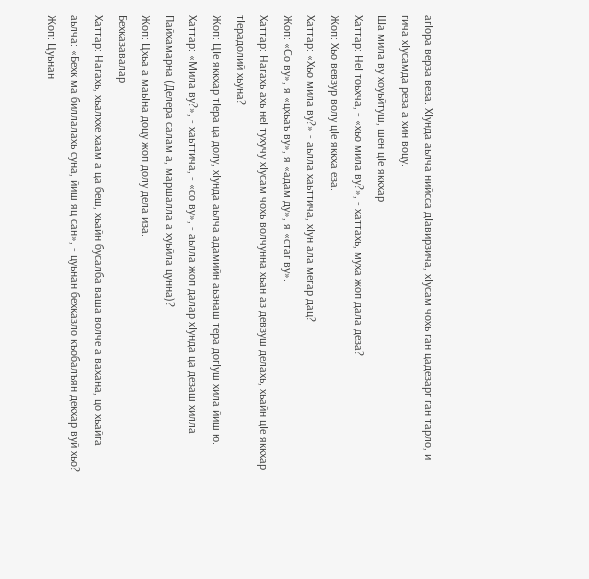агIора верза веза. ХIунда аьлча нийсса дIавирзича, хIусам чохь ган цадезарг ган тарло, и гича хIусамда реза а хин воцу.
Ша мила ву хоуьйтуш, шен цIе яккхар
Хаттар: НеI тоьхча, - «хьо мила ву?», - хаттахь, муха жоп дала деза?
Жоп: Хьо вевзур волу цIе яккха еза.
Хаттар: «Хьо мила ву?» - аьлла хаьттича, хIун ала мегар дац?
Жоп: «Со ву», я «цхьаъ ву», я «адам ду», я «стаг ву».
Хаттар: Нагахь ахь неI тухучу хIусам чохь волчунна хьан аз девзуш делахь, хьайн цIе яккхар тIерадолий хьуна?
Жоп: ЦIе яккхар тIера ца долу, хIунда аьлча адамийн аьзнаш тера догIуш хила йиш ю.
Хаттар: «Мила ву?», - хаьттича, - «со ву», - аьлла жоп далар хIунда ца дезаш хилла Пайхамарна (Делера салам а, маршалла а хуьйла цунна)?
Жоп: Цхьа а маьIна доцу жоп долу дела иза.
Бехказавалар
Хаттар: Нагахь, хьалххе хаам а ца беш, хьайн бусалба ваша волче а вахана, цо хьайга аьлча: «Бехк ма биллалахь суна, йиш яц сан», - цуьнан бехказло къобалъян декхар вуй хьо?
Жоп: Цуьнан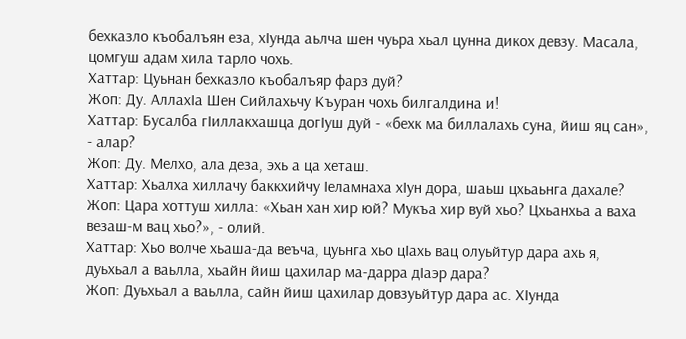бехказло къобалъян еза, хIунда аьлча шен чуьра хьал цунна дикох девзу. Масала, цомгуш адам хила тарло чохь.
Хаттар: Цуьнан бехказло къобалъяр фарз дуй?
Жоп: Ду. АллахIа Шен Сийлахьчу Къуран чохь билгалдина и!
Хаттар: Бусалба гIиллакхашца догIуш дуй - «бехк ма биллалахь суна, йиш яц сан», - алар?
Жоп: Ду. Мелхо, ала деза, эхь а ца хеташ.
Хаттар: Хьалха хиллачу баккхийчу Iеламнаха хIун дора, шаьш цхьаьнга дахале?
Жоп: Цара хоттуш хилла: «Хьан хан хир юй? Мукъа хир вуй хьо? Цхьанхьа а ваха везаш-м вац хьо?», - олий.
Хаттар: Хьо волче хьаша-да веъча, цуьнга хьо цIахь вац олуьйтур дара ахь я, дуьхьал а ваьлла, хьайн йиш цахилар ма-дарра дIаэр дара?
Жоп: Дуьхьал а ваьлла, сайн йиш цахилар довзуьйтур дара ас. ХIунда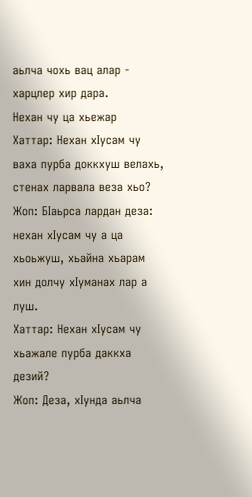аьлча чохь вац алар - харцлер хир дара.
Нехан чу ца хьежар
Хаттар: Нехан хIусам чу ваха пурба доккхуш велахь, стенах ларвала веза хьо?
Жоп: БIаьрса лардан деза: нехан хIусам чу а ца хьоьжуш, хьайна хьарам хин долчу хIуманах лар а луш.
Хаттар: Нехан хIусам чу хьажале пурба даккха дезий?
Жоп: Деза, хIунда аьлча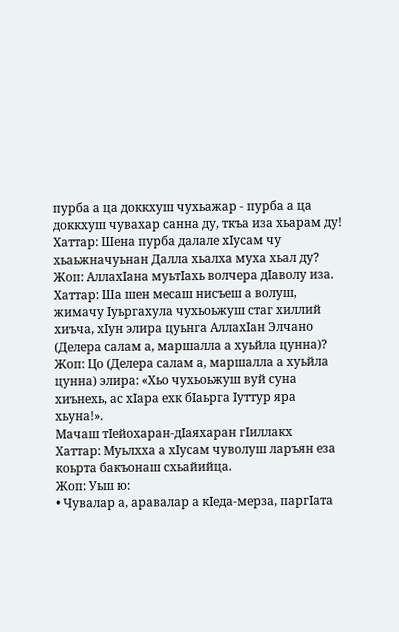пурба а ца доккхуш чухьажар - пурба а ца доккхуш чувахар санна ду, ткъа иза хьарам ду!
Хаттар: Шена пурба далале хIусам чу хьаьжначуьнан Далла хьалха муха хьал ду?
Жоп: АллахIана муьтIахь волчера дIаволу иза.
Хаттар: Ша шен месаш нисъеш а волуш, жимачу Iуьргахула чухьоьжуш стаг хиллий хиъча, хIун элира цуьнга АллахIан Элчано (Делера салам а, маршалла а хуьйла цунна)?
Жоп: Цо (Делера салам а, маршалла а хуьйла цунна) элира: «Хьо чухьоьжуш вуй суна хиънехь, ас хIара ехк бIаьрга Iуттур яра хьуна!».
Мачаш тIейохаран-дIаяхаран гIиллакх
Хаттар: Муьлхха а хIусам чуволуш ларъян еза коьрта бакъонаш схьайийца.
Жоп: Уьш ю:
• Чувалар а, аравалар а кIеда-мерза, паргIата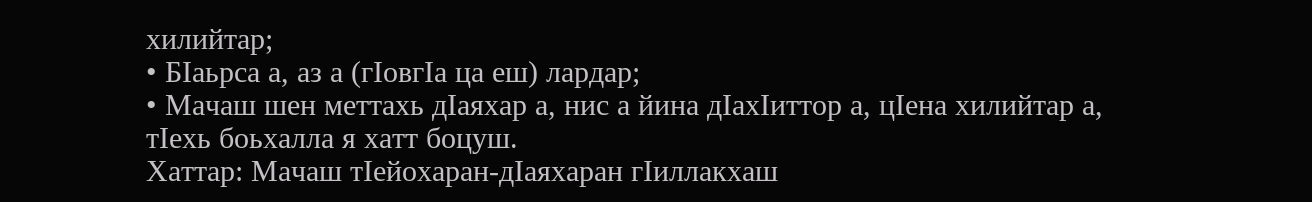хилийтар;
• БIаьрса а, аз а (гIовгIа ца еш) лардар;
• Мачаш шен меттахь дIаяхар а, нис а йина дIахIиттор а, цIена хилийтар а, тIехь боьхалла я хатт боцуш.
Хаттар: Мачаш тIейохаран-дIаяхаран гIиллакхаш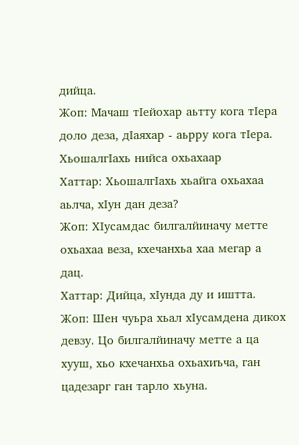дийца.
Жоп: Мачаш тIейохар аьтту кога тIера доло деза, дIаяхар - аьрру кога тIера.
ХьошалгIахь нийса охьахаар
Хаттар: ХьошалгIахь хьайга охьахаа аьлча, хIун дан деза?
Жоп: ХIусамдас билгалйиначу метте охьахаа веза, кхечанхьа хаа мегар а дац.
Хаттар: Дийца, хIунда ду и иштта.
Жоп: Шен чуьра хьал хIусамдена дикох девзу. Цо билгалйиначу метте а ца хууш, хьо кхечанхьа охьахиъча, ган цадезарг ган тарло хьуна.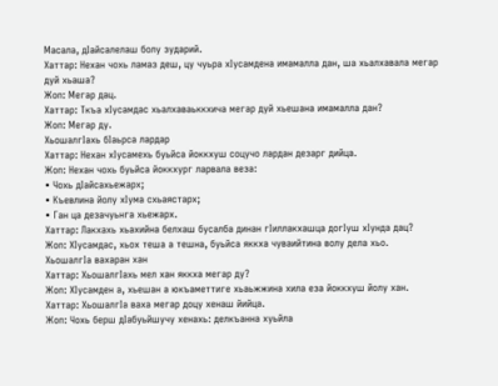Масала, дIайсалелаш болу зударий.
Хаттар: Нехан чохь ламаз деш, цу чуьра хIусамдена имамалла дан, ша хьалхавала мегар дуй хьаша?
Жоп: Мегар дац.
Хаттар: Ткъа хIусамдас хьалхаваьккхича мегар дуй хьешана имамалла дан?
Жоп: Мегар ду.
ХьошалгIахь бIаьрса лардар
Хаттар: Нехан хIусамехь буьйса йоккхуш соцучо лардан дезарг дийца.
Жоп: Нехан чохь буьйса йоккхург ларвала веза:
• Чохь дIайсахьежарх;
• Къевлина йолу хIума схьаястарх;
• Ган ца дезачуьнга хьежарх.
Хаттар: Лакхахь хьахийна белхаш бусалба динан гIиллакхашца догIуш хIунда дац?
Жоп: ХIусамдас, хьох теша а тешна, буьйса яккха чуваийтина волу дела хьо.
ХьошалгIа вахаран хан
Хаттар: ХьошалгIахь мел хан яккха мегар ду?
Жоп: ХIусамден а, хьешан а юкъаметтиге хьаьжжина хила еза йоккхуш йолу хан.
Хаттар: ХьошалгIа ваха мегар доцу хенаш йийца.
Жоп: Чохь берш дIабуьйшучу хенахь: делкъанна хуьйла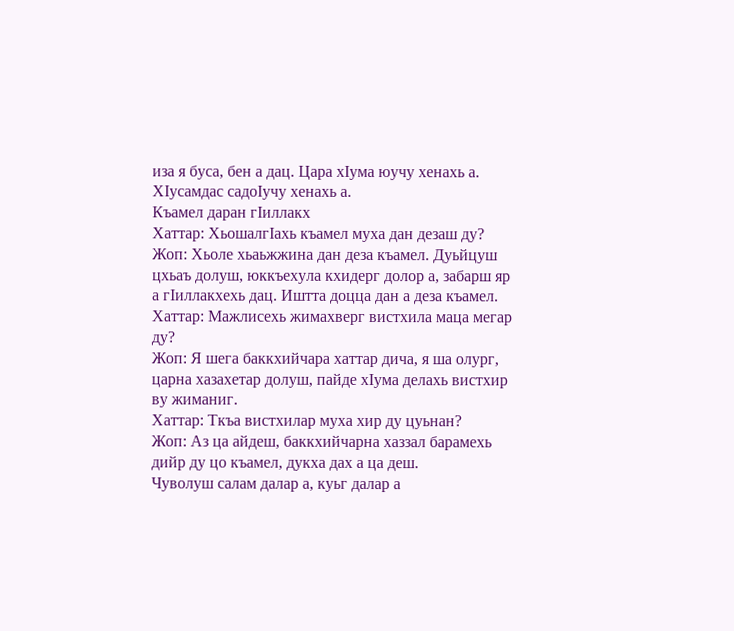иза я буса, бен а дац. Цара хIума юучу хенахь а. ХIусамдас садоIучу хенахь а.
Къамел даран гIиллакх
Хаттар: ХьошалгIахь къамел муха дан дезаш ду?
Жоп: Хьоле хьаьжжина дан деза къамел. Дуьйцуш цхьаъ долуш, юккъехула кхидерг долор а, забарш яр а гIиллакхехь дац. Иштта доцца дан а деза къамел.
Хаттар: Мажлисехь жимахверг вистхила маца мегар ду?
Жоп: Я шега баккхийчара хаттар дича, я ша олург, царна хазахетар долуш, пайде хIума делахь вистхир ву жиманиг.
Хаттар: Ткъа вистхилар муха хир ду цуьнан?
Жоп: Аз ца айдеш, баккхийчарна хаззал барамехь дийр ду цо къамел, дукха дах а ца деш.
Чуволуш салам далар а, куьг далар а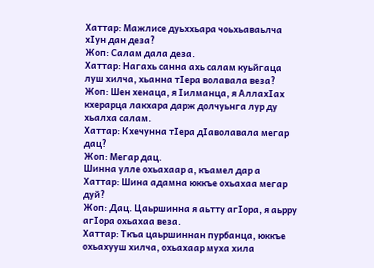Хаттар: Мажлисе дуьххьара чоьхьаваьлча хIун дан деза?
Жоп: Салам дала деза.
Хаттар: Нагахь санна ахь салам куьйгаца луш хилча, хьанна тIера волавала веза?
Жоп: Шен хенаца, я Iилманца, я АллахIах кхерарца лакхара дарж долчуьнга лур ду хьалха салам.
Хаттар: Кхечунна тIера дIаволавала мегар дац?
Жоп: Мегар дац.
Шинна улле охьахаар а, къамел дар а
Хаттар: Шина адамна юккъе охьахаа мегар дуй?
Жоп: Дац. Цаьршинна я аьтту агIора, я аьрру агIора охьахаа веза.
Хаттар: Ткъа цаьршиннан пурбанца, юккъе охьахууш хилча, охьахаар муха хила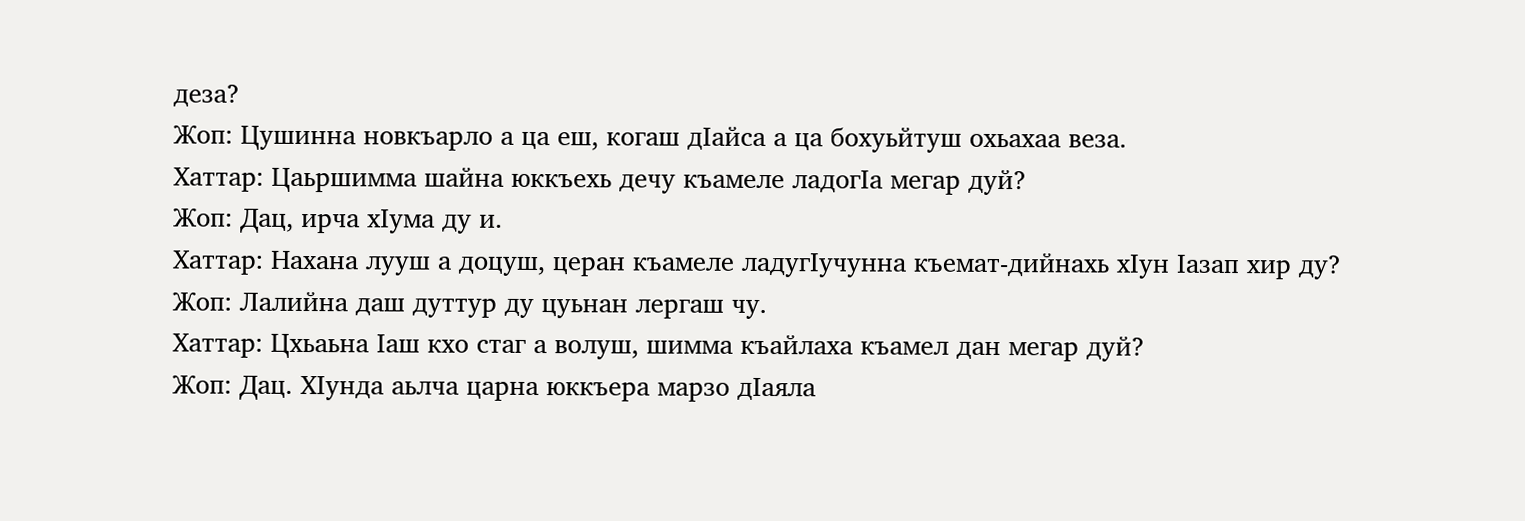деза?
Жоп: Цушинна новкъарло а ца еш, когаш дIайса а ца бохуьйтуш охьахаа веза.
Хаттар: Цаьршимма шайна юккъехь дечу къамеле ладогIа мегар дуй?
Жоп: Дац, ирча хIума ду и.
Хаттар: Нахана лууш а доцуш, церан къамеле ладугIучунна къемат-дийнахь хIун Iазап хир ду?
Жоп: Лалийна даш дуттур ду цуьнан лергаш чу.
Хаттар: Цхьаьна Iаш кхо стаг а волуш, шимма къайлаха къамел дан мегар дуй?
Жоп: Дац. ХIунда аьлча царна юккъера марзо дIаяла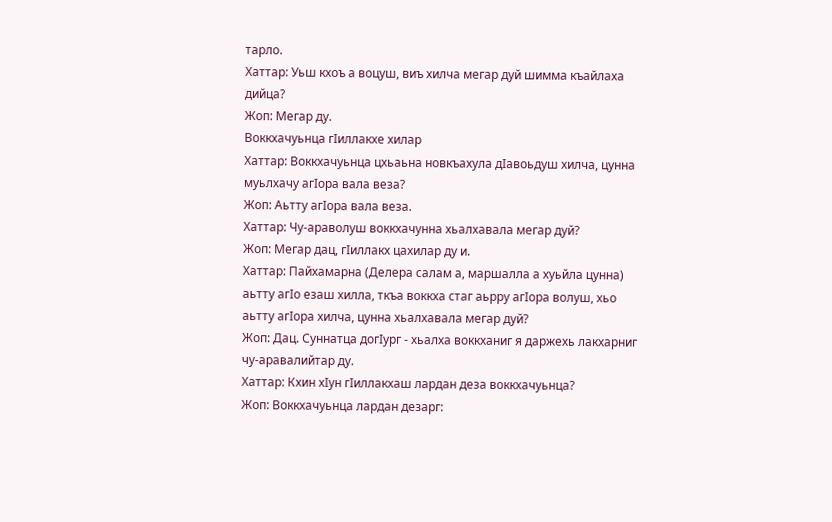тарло.
Хаттар: Уьш кхоъ а воцуш, виъ хилча мегар дуй шимма къайлаха дийца?
Жоп: Мегар ду.
Воккхачуьнца гIиллакхе хилар
Хаттар: Воккхачуьнца цхьаьна новкъахула дIавоьдуш хилча, цунна муьлхачу агIора вала веза?
Жоп: Аьтту агIора вала веза.
Хаттар: Чу-араволуш воккхачунна хьалхавала мегар дуй?
Жоп: Мегар дац, гIиллакх цахилар ду и.
Хаттар: Пайхамарна (Делера салам а, маршалла а хуьйла цунна) аьтту агIо езаш хилла, ткъа воккха стаг аьрру агIора волуш, хьо аьтту агIора хилча, цунна хьалхавала мегар дуй?
Жоп: Дац. Суннатца догIург - хьалха воккханиг я даржехь лакхарниг чу-аравалийтар ду.
Хаттар: Кхин хIун гIиллакхаш лардан деза воккхачуьнца?
Жоп: Воккхачуьнца лардан дезарг: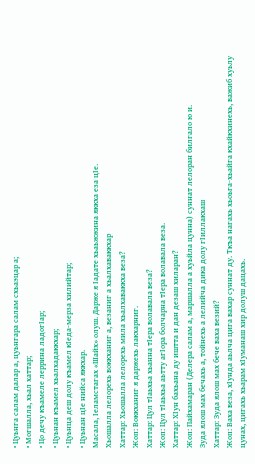• Цуьнга салам далар а, цуьнгара салам схьаэцар а;
• Могшалла, хьал хаттар;
• Цо дечу къамеле леррина ладогIар;
• Цуьнан къамел хьалхадаккхар;
• Цуьнца деш долу къамел кIеда-мерза хилийтар;
• Цуьнан цIе нийса яккхар.
Масала, Iеламстагах «Шайх» олуш. Дарже я Iадате хьаьжжина яккха еза цIе.
Хьошалла лелорехь воккханиг а, везаниг а хьалхаваккхар
Хаттар: Хьошалла лелорехь мила хьалхаваккха веза?
Жоп: Воккханиг я даржехь лакхарниг.
Хаттар: Цул тIаьхьа хьанна тIера волавала веза?
Жоп: Цул тIаьхьа аьтту агIора болчарна тIера волавала веза.
Хаттар: ХIун бахьана ду иштта и дан дезаш хиларан?
Жоп: Пайхамаран (Делера салам а, маршалла а хуьйла цунна) суннат лелоран билгало ю и.
Зуда ялош мах бечахь а, тойнехь а лелийча дика долу гIиллакхаш
Хаттар: Зуда ялош мах бече ваха везий?
Жоп: Ваха веза, хIунда аьлча цига вахар суннат ду. Ткъа нагахь хьоьга-хьайга кхайкхинехь, важиб хуьлу цунах, цигахь хьарам хIуманаш хир долуш дацахь.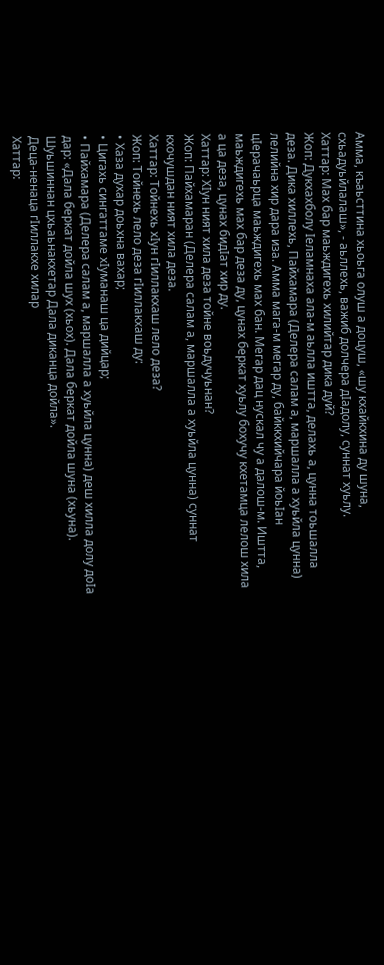Амма, къаьсттина хьоьга олуш а доцуш, «шу кхайкхина ду шуна, схьадуьйлалаш», - аьллехь, важиб долчера дIадолу, суннат хуьлу.
Хаттар: Мах бар маьждигехь хилийтар дика дуй?
Жоп: Дукхахболу Iеламнаха ала-м аьлла иштта, делахь а, цунна тоьшалла деза. Дика хиллехь, Пайхамара (Делера салам а, маршалла а хуьйла цунна) лелийна хир дара иза. Амма мага-м мегар ду, байккхийчара йоьIан цIерачаьрца маьждигехь мах бан. Мегар дац нускал чу а далош-м. Иштта, маьждигехь мах бар деза ду, цунах беркат хуьлу бохучу кхетамца лелош хила а ца деза, цунах бидIат хир ду.
Хаттар: ХIун ният хила деза тойне воьдучуьнан?
Жоп: Пайхамаран (Делера салам а, маршалла а хуьйла цунна) суннат кхочушдан ният хила деза.
Хаттар: Тойнехь хIун гIиллакхаш лело деза?
Жоп: Тойнехь лело деза гIиллакхаш ду:
• Хаза духар доьхна вахар;
• Цигахь сингаттаме хIуманаш ца дийцар;
• Пайхамара (Делера салам а, маршалла а хуьйла цунна) деш хилла долу доIа дар: «Дала беркат дойла шух (хьох). Дала беркат дойла шуна (хьуна). Шуьшиннан цхьаьнакхетар Дала диканца дойла».
Деца-ненаца гIиллакхе хилар
Хаттар: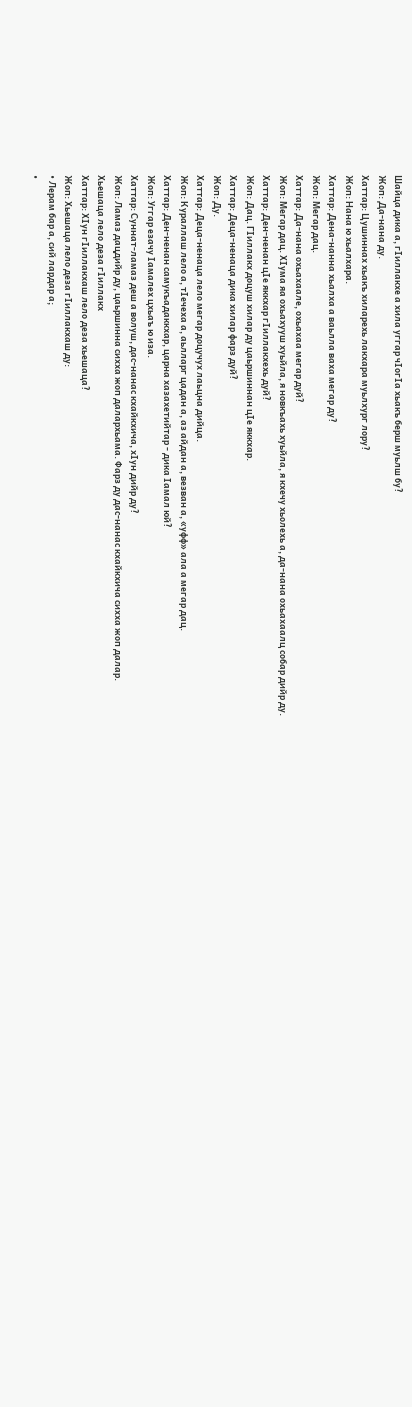Шайца дика а, гIиллакхе а хила уггар чIогIа хьакъ берш муьлш бу?
Жоп: Да-нана ду.
Хаттар: Цушиннах хьакъ хиларехь лакхара муьлхург лору?
Жоп: Нана ю хьалхара.
Хаттар: Дена-нанна хьалха а ваьлла ваха мегар ду?
Жоп: Мегар дац.
Хаттар: Да-нана охьахаале, охьахаа мегар дуй?
Жоп: Мегар дац. ХIума яа охьахууш хуьйла, я новкъахь хуьйла, я кхечу хьолехь а, да-нана охьахаалц собар дийр ду.
Хаттар: Ден-ненан цIе яккхар гIиллакхехь дуй?
Жоп: Дац. ГIиллакх доцуш хилар ду цаьршиннан цIе яккхар.
Хаттар: Деца-ненаца дика хилар фарз дуй?
Жоп: Ду.
Хаттар: Деца-ненаца лело мегар доцучух лаьцна дийца.
Жоп: Кураллаш лело а, тIечеха а, аьлларг цадан а, аз айдан а, везван а, «уфф» ала а мегар дац.
Хаттар: Ден-ненан самукъадаккхар, царна хазахетийтар - дика Iамал юй?
Жоп: Уггар езачу Iамалех цхьаъ ю иза.
Хаттар: Суннат-ламаз деш а волуш, дас-нанас кхайкхича, хIун дийр ду?
Жоп: Ламаз дацдийр ду, цаьршинна сихха жоп далархьама. Фарз ду дас-нанас кхайкхича сихха жоп далар.
Хьешаца лело деза гIиллакх
Хаттар: ХIун гIиллакхаш лело деза хьешаца?
Жоп: Хьешаца лело деза гIиллакхаш ду:
• Лерам бар а, сий лардар а;
•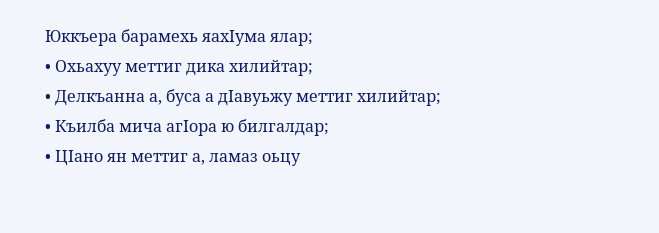Юккъера барамехь яахIума ялар;
• Охьахуу меттиг дика хилийтар;
• Делкъанна а, буса а дIавуьжу меттиг хилийтар;
• Къилба мича агIора ю билгалдар;
• ЦIано ян меттиг а, ламаз оьцу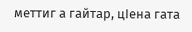меттиг а гайтар, цIена гата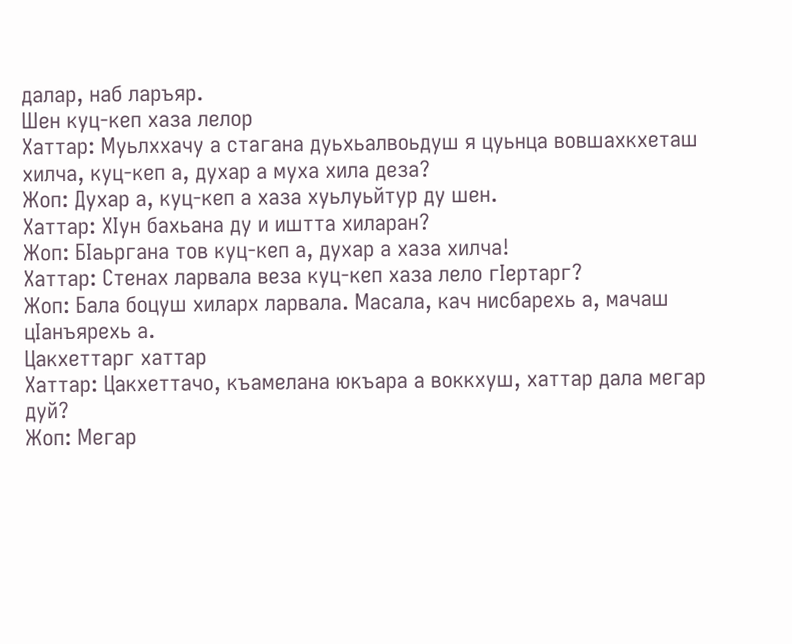далар, наб ларъяр.
Шен куц-кеп хаза лелор
Хаттар: Муьлххачу а стагана дуьхьалвоьдуш я цуьнца вовшахкхеташ хилча, куц-кеп а, духар а муха хила деза?
Жоп: Духар а, куц-кеп а хаза хуьлуьйтур ду шен.
Хаттар: ХIун бахьана ду и иштта хиларан?
Жоп: БIаьргана тов куц-кеп а, духар а хаза хилча!
Хаттар: Стенах ларвала веза куц-кеп хаза лело гIертарг?
Жоп: Бала боцуш хиларх ларвала. Масала, кач нисбарехь а, мачаш цIанъярехь а.
Цакхеттарг хаттар
Хаттар: Цакхеттачо, къамелана юкъара а воккхуш, хаттар дала мегар дуй?
Жоп: Мегар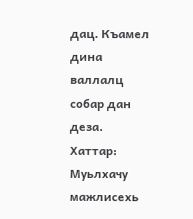дац. Къамел дина валлалц собар дан деза.
Хаттар: Муьлхачу мажлисехь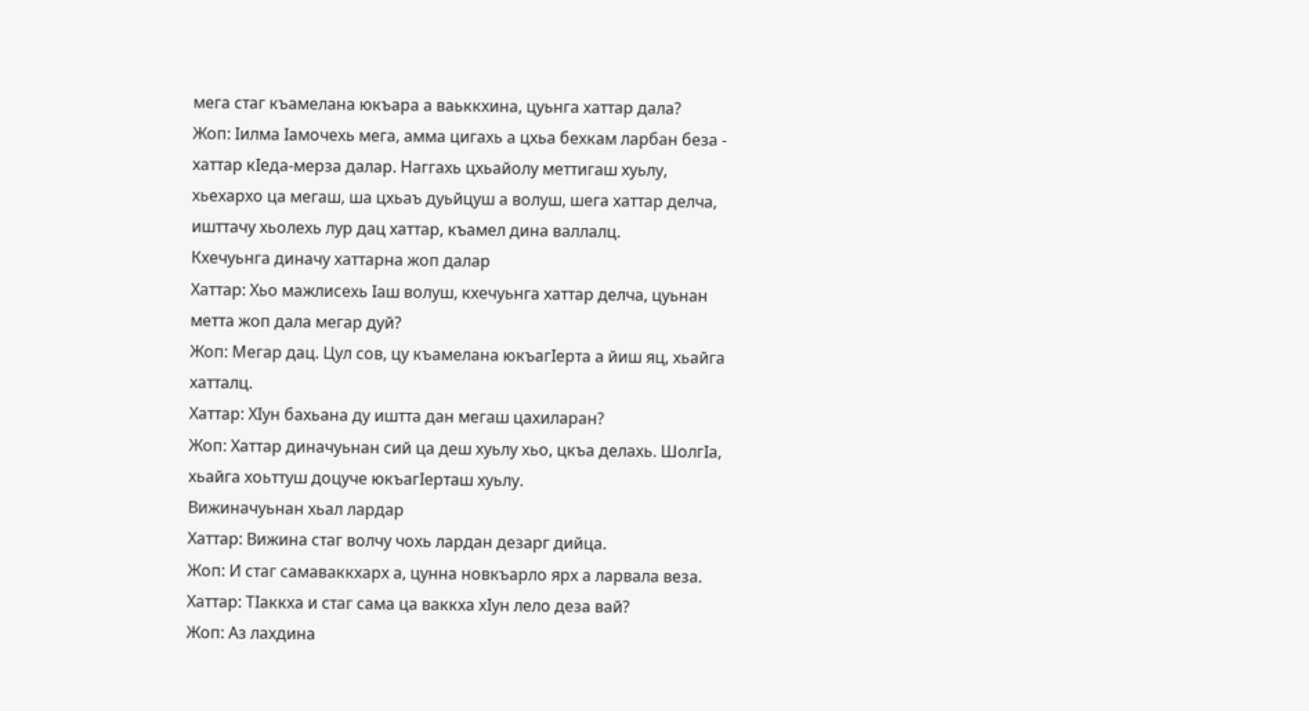мега стаг къамелана юкъара а ваьккхина, цуьнга хаттар дала?
Жоп: Iилма Iамочехь мега, амма цигахь а цхьа бехкам ларбан беза - хаттар кIеда-мерза далар. Наггахь цхьайолу меттигаш хуьлу, хьехархо ца мегаш, ша цхьаъ дуьйцуш а волуш, шега хаттар делча, ишттачу хьолехь лур дац хаттар, къамел дина валлалц.
Кхечуьнга диначу хаттарна жоп далар
Хаттар: Хьо мажлисехь Iаш волуш, кхечуьнга хаттар делча, цуьнан метта жоп дала мегар дуй?
Жоп: Мегар дац. Цул сов, цу къамелана юкъагIерта а йиш яц, хьайга хатталц.
Хаттар: ХIун бахьана ду иштта дан мегаш цахиларан?
Жоп: Хаттар диначуьнан сий ца деш хуьлу хьо, цкъа делахь. ШолгIа, хьайга хоьттуш доцуче юкъагIерташ хуьлу.
Вижиначуьнан хьал лардар
Хаттар: Вижина стаг волчу чохь лардан дезарг дийца.
Жоп: И стаг самаваккхарх а, цунна новкъарло ярх а ларвала веза.
Хаттар: ТIаккха и стаг сама ца ваккха хIун лело деза вай?
Жоп: Аз лахдина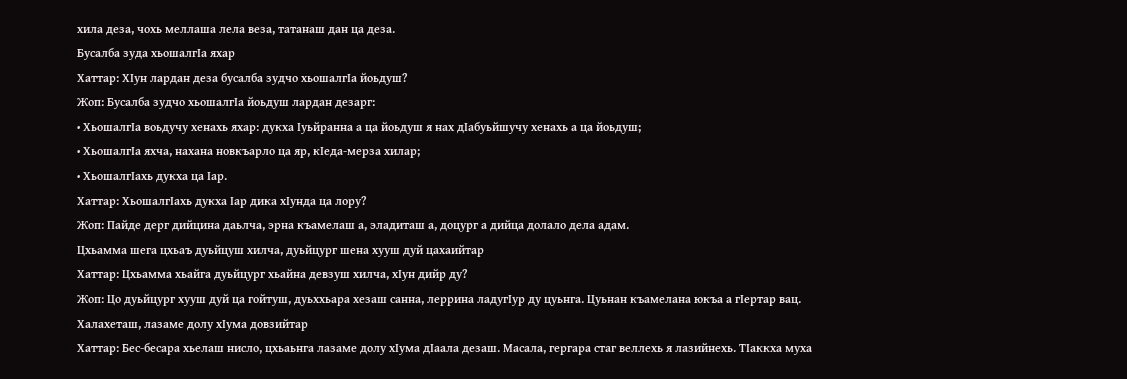хила деза, чохь меллаша лела веза, татанаш дан ца деза.
Бусалба зуда хьошалгIа яхар
Хаттар: ХIун лардан деза бусалба зудчо хьошалгIа йоьдуш?
Жоп: Бусалба зудчо хьошалгIа йоьдуш лардан дезарг:
• ХьошалгIа воьдучу хенахь яхар: дукха Iуьйранна а ца йоьдуш я нах дIабуьйшучу хенахь а ца йоьдуш;
• ХьошалгIа яхча, нахана новкъарло ца яр, кIеда-мерза хилар;
• ХьошалгIахь дукха ца Iар.
Хаттар: ХьошалгIахь дукха Iар дика хIунда ца лору?
Жоп: Пайде дерг дийцина даьлча, эрна къамелаш а, эладиташ а, доцург а дийца долало дела адам.
Цхьамма шега цхьаъ дуьйцуш хилча, дуьйцург шена хууш дуй цахаийтар
Хаттар: Цхьамма хьайга дуьйцург хьайна девзуш хилча, хIун дийр ду?
Жоп: Цо дуьйцург хууш дуй ца гойтуш, дуьххьара хезаш санна, леррина ладугIур ду цуьнга. Цуьнан къамелана юкъа а гIертар вац.
Халахеташ, лазаме долу хIума довзийтар
Хаттар: Бес-бесара хьелаш нисло, цхьаьнга лазаме долу хIума дIаала дезаш. Масала, гергара стаг веллехь я лазийнехь. ТIаккха муха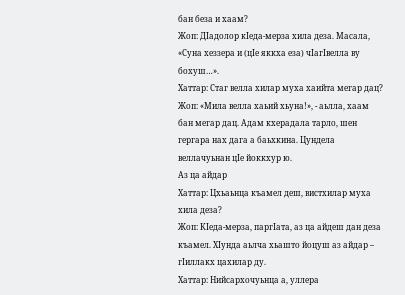бан беза и хаам?
Жоп: ДIадолор кIеда-мерза хила деза. Масала, «Суна хеззера и (цIе яккха еза) чIагIвелла ву бохуш…».
Хаттар: Стаг велла хилар муха хаийта мегар дац?
Жоп: «Мила велла хаьий хьуна!», - аьлла, хаам бан мегар дац. Адам кхерадала тарло, шен гергара нах дага а баьхкина. Цундела веллачуьнан цIе йоккхур ю.
Аз ца айдар
Хаттар: Цхьаьнца къамел деш, вистхилар муха хила деза?
Жоп: КIеда-мерза, паргIата, аз ца айдеш дан деза къамел. ХIунда аьлча хьашто йоцуш аз айдар – гIиллакх цахилар ду.
Хаттар: Нийсархочуьнца а, уллера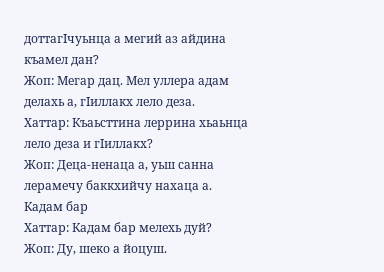доттагIчуьнца а мегий аз айдина къамел дан?
Жоп: Мегар дац. Мел уллера адам делахь а, гIиллакх лело деза.
Хаттар: Къаьсттина леррина хьаьнца лело деза и гIиллакх?
Жоп: Деца-ненаца а, уьш санна лерамечу баккхийчу нахаца а.
Кадам бар
Хаттар: Кадам бар мелехь дуй?
Жоп: Ду, шеко а йоцуш.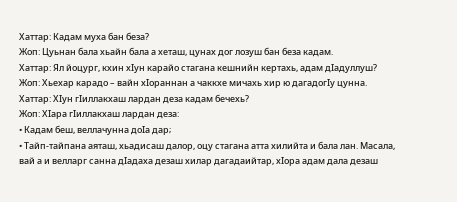Хаттар: Кадам муха бан беза?
Жоп: Цуьнан бала хьайн бала а хеташ, цунах дог лозуш бан беза кадам.
Хаттар: Ял йоцург, кхин хIун карайо стагана кешнийн кертахь, адам дIадуллуш?
Жоп: Хьехар карадо – вайн хIораннан а чаккхе мичахь хир ю дагадогIу цунна.
Хаттар: ХIун гIиллакхаш лардан деза кадам бечехь?
Жоп: ХIара гIиллакхаш лардан деза:
• Кадам беш, веллачунна доIа дар;
• Тайп-тайпана аяташ, хьадисаш далор, оцу стагана атта хилийта и бала лан. Масала, вай а и велларг санна дIадаха дезаш хилар дагадаийтар, хIора адам дала дезаш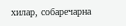хилар, собаречарна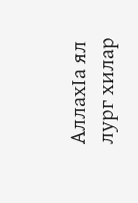АллахIа ял лург хилар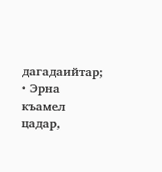дагадаийтар;
• Эрна къамел цадар,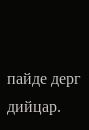пайде дерг дийцар.